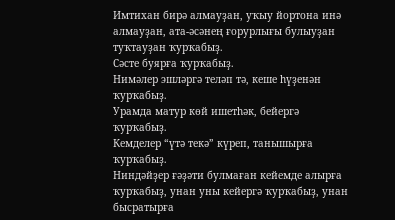Имтихан бирә алмауҙан, уҡыу йортона инә алмауҙан, ата-әсәнең ғорурлығы булыуҙан туҡтауҙан ҡурҡабыҙ.
Сәсте буярға ҡурҡабыҙ.
Нимәлер эшләргә теләп тә, кеше һүҙенән ҡурҡабыҙ.
Урамда матур көй ишетһәк, бейергә ҡурҡабыҙ.
Кемделер “үтә текә” күреп, танышырға ҡурҡабыҙ.
Ниндәйҙер ғәҙәти булмаған кейемде алырға ҡурҡабыҙ, унан уны кейергә ҡурҡабыҙ, унан бысратырға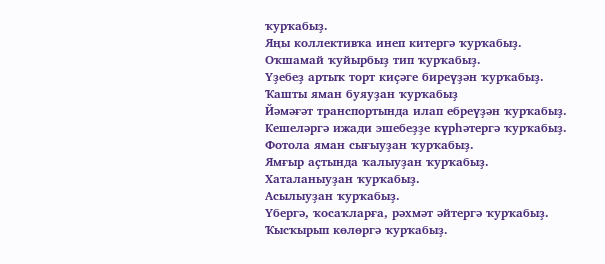ҡурҡабыҙ.
Яңы коллективҡа инеп китергә ҡурҡабыҙ.
Оҡшамай ҡуйырбыҙ тип ҡурҡабыҙ.
Үҙебеҙ артыҡ торт киҫәге биреүҙән ҡурҡабыҙ.
Ҡашты яман буяуҙан ҡурҡабыҙ
Йәмәғәт транспортында илап ебреүҙән ҡурҡабыҙ.
Кешеләргә ижади эшебеҙҙе күрһәтергә ҡурҡабыҙ.
Фотола яман сығыуҙан ҡурҡабыҙ.
Ямғыр аҫтында ҡалыуҙан ҡурҡабыҙ.
Хаталаныуҙан ҡурҡабыҙ.
Асылыуҙан ҡурҡабыҙ.
Үбергә, ҡосаҡларға, рәхмәт әйтергә ҡурҡабыҙ.
Ҡысҡырып көлөргә ҡурҡабыҙ.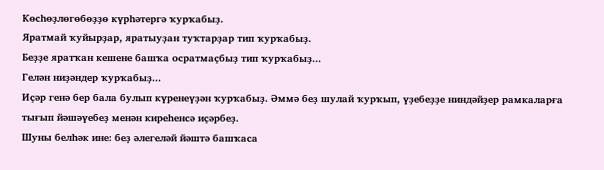Көсһөҙлөгөбөҙҙө күрһәтергә ҡурҡабыҙ.
Яратмай ҡуйырҙар, яратыуҙан туҡтарҙар тип ҡурҡабыҙ.
Беҙҙе яратҡан кешене башҡа осратмаҫбыҙ тип ҡурҡабыҙ...
Гелән ниҙәндер ҡурҡабыҙ...
Иҫәр генә бер бала булып күренеүҙән ҡурҡабыҙ. Әммә беҙ шулай ҡурҡып, үҙебеҙҙе ниндәйҙер рамкаларға тығып йәшәүебеҙ менән киреһенсә иҫәрбеҙ.
Шуны белһәк ине: беҙ әлегеләй йәштә башҡаса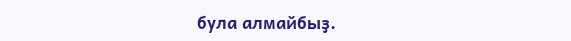була алмайбыҙ.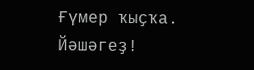Ғүмер ҡыҫҡа. Йәшәгеҙ!